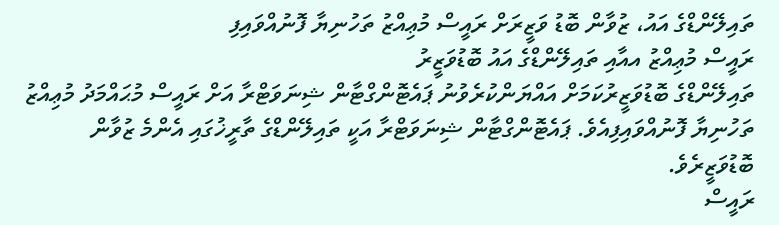ތައިލޭންޑްގެ އައު، ޒުވާން ބޮޑު ވަޒީރަށް ރައީސް މުޢިއްޒު ތަހުނިޔާ ފޮނުއްވައިފި
ރައީސް މުޢިއްޒު އއާއި ތައިލޭންޑްގެ އައު ބޮޑުވަޒީރު
ތައިލޭންޑްގެ ބޮޑުވަޒީރުކަމަށް އައްޔަންކުރެވުނު ޕައެޓޮންގްޓާން ޝިނަވަޓްރާ އަށް ރައީސް މުޙައްމަދު މުޢިއްޒު ތަހުނިޔާ ފޮނުއްވައިފިއެވެ. ޕައެޓޮންގްޓާން ޝިނަވަޓްރާ އަކީ ތައިލޭންޑްގެ ތާރީޚުގައި އެންމެ ޒުވާން ބޮޑުވަޒީރެވެ.
ރައީސް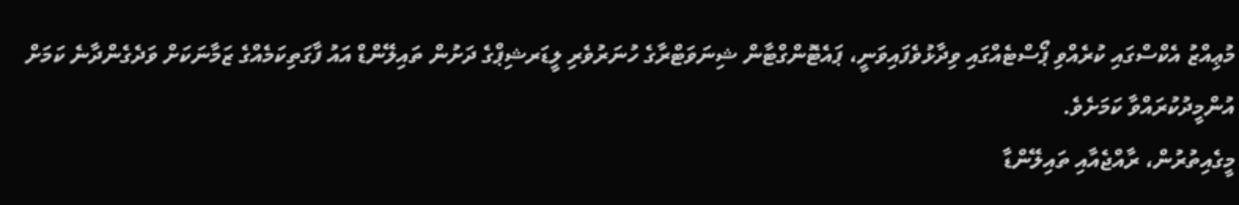މުޢިއްޒު އެކްސްގައި ކުރެއްވި ޕޯސްޓެއްގައި ވިދާޅުވެފައިވަނީ، ޕައެޓޮންގްޓާން ޝިނަވަޓްރާގެ ހުނަރުވެރި ލީޑަރޝިޕްގެ ދަށުން ތައިލޭންޑް އައު ފާގަތިކަމެއްގެ ޒަމާނަކަށް ވަދެގެންދާނެ ކަމަށް އުންމީދުކުރައްވާ ކަމަށެވެ.
މީގެއިތުރުން، ރާއްޖެއާއި ތައިލޭންޑާ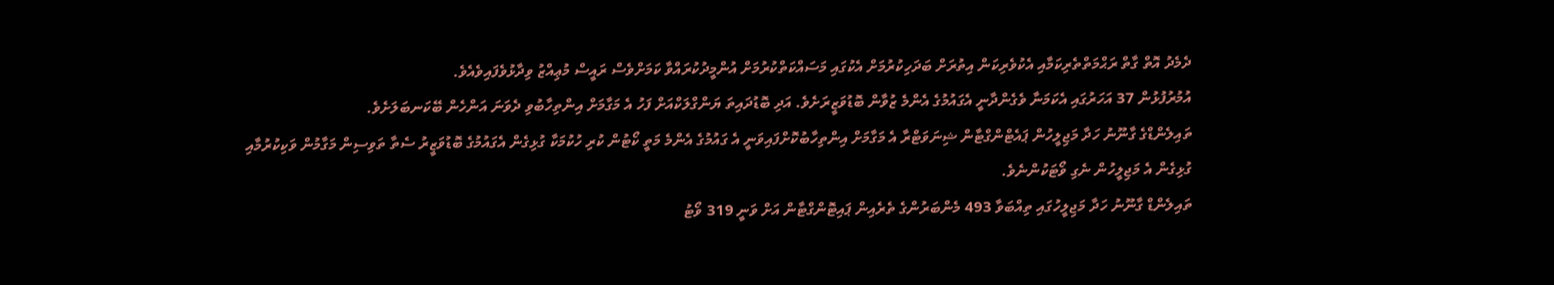ދެމެދު އޮތް ގާތް ރަޙްމަތްތެރިކަމާއި އެކުވެރިކަން އިތުރަށް ބަދަހިކުރުމަށް އެކުގައި މަސައްކަތްކުރުމަށް އުންމީދުކުރައްވާ ކަމަށްވެސް ރައީސް މުޢިއްޒު ވިދާޅުވެފައިވެއެވެ.
އުމުރުފުޅުން 37 އަހަރުގައި އެކަމަނާ ވެގެންދާނީ އެގައުމުގެ އެންމެ ޒުވާން ބޮޑުވަޒީރަށެވެ. އަދި ބޮޑުދައިތަ ޔަންގްލަކްއަށް ފަހު އެ މަގާމަށް އިންތިހާބުވި ދެވަނަ އަންހެން ބޭކަނބަލަށެވެ.
ތައިލެންޑްގެ ގާނޫނު ހަދާ މަޖިލީހުން ޕައެޓްންގްޓާން ޝިނަވަޓްރާ އެ މަގާމަށް އިންތިހާބުކޮށްފައިވަނީ އެ ގައުމުގެ އެންމެ މަތީ ކޯޓުން ކުރި ހުކުމަކާ ގުޅިގެން އެގައުމުގެ ބޮޑުވަޒީރު ސެތާ ތަވިސިން މަގާމުން ވަކިކުރުމާއި ގުޅިގެން އެ މަޖިލީހުން ނެގި ވޯޓަކުންނެވެ.
ތައިލެންޑް ގާނޫނު ހަދާ މަޖިލީހުގައި ތިއްބަވާ 493 މެންބަރުންގެ ތެރެއިން ޕައިޓޮންގްޓާން އަށް ވަނީ 319 ވޯޓު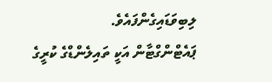ލިބިވަޑައިގެންފައެވެ.
ޕައެޓްންގްޓާން އަކީ ތައިލެންޑްގެ ކުރީގެ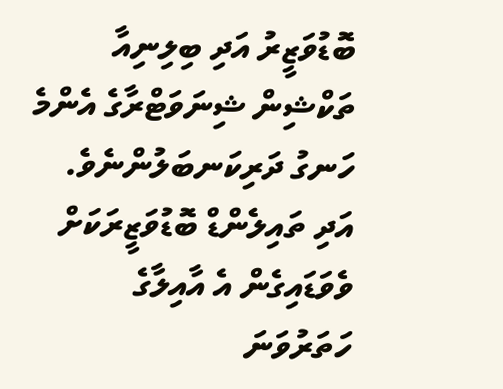ބޮޑުވަޒީރު އަދި ބިލިނިއާ ތަކްޝިން ޝިނަވަޓްރާގެ އެންމެ ހަނގު ދަރިކަނބަލުންނެވެ. އަދި ތައިލެންޑް ބޮޑުވަޒީރަކަށް ވެވަޑައިގެން އެ އާއިލާގެ ހަތަރުވަނަ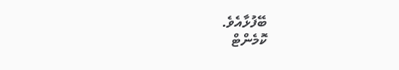ބޭފުޅާއެވެ.
ކޮމެންޓް